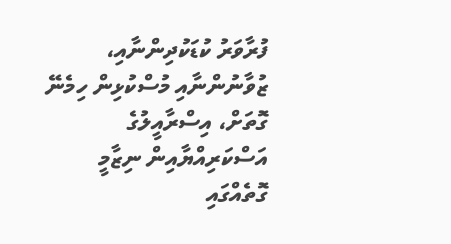ފުރާވަރު ކުޑަކުދިންނާއި، ޒުވާނުންނާއި މުސްކުޅިން ހިމެނޭ ގޮތަށް، އިސްރާއީލުގެ އަސްކަރިއްޔާއިން ނިޒާމީ ގޮތެއްގައި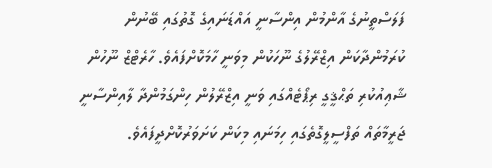ފަލަސްތީނުގެ އާންމުން އިންސާނީ އައްޑަނައިގެ ގޮތުގައި ބޭނުން ކުރަމުންދާކަން އިޒްރޭލުގެ ނޫހަކުން މިވަނީ ހާމަކޮށްފައެވެ. ހާރެޓްޒް ނޫހުން ޝާޢިއުކުރި ތަޙްޤީގީ ރިޕޯޓެއްގައި ވަނީ އިޒްރޭލުން ހިންގަމުންދާ ލާއިންސާނީ ޖަރީމާތައް ތަފްސީލީގޮތެގައި ހިމަނައި މިކަން ކަށަވަރުކޮށްދީފައެވެ.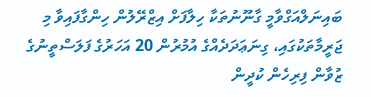ބައިނަލްއަގްވާމީ ގާނޫނުތަކާ ހިލާފަށް އިޒްރޭލުން ހިންގާފައިވާ މި ޖަރީމާތަކުގައި، ގިނަޢަދަދެއްގެ އުމުރުން 20 އަހަރުގެ ފަލަސްތީނުގެ ޒުވާން ފިރިހެން ކުދީން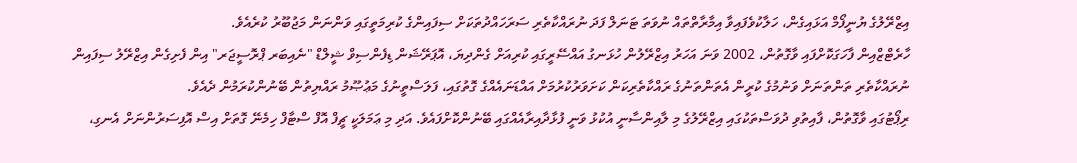އިޒްރޭލުގެ ޔުނީފޯމް އަޅައިގެން، ހަލާކުވެފައިވާ އިމާރާތްތައް ނުވަތަ ޓަނަލް ފަދަ ނުރައްކާތެރި ސަރަހައްދުތަކަށް ސިފައިންގެ ކުރިމަތީގައި ވަންނަން މަޖުބޫރު ކުރެއެވެ.
ހާރެޓްޒްއިން ފާހަގަކޮށްފައި ވާގޮތުން، 2002 ވަނަ އަހަރު އިޒްރޭލުން ހުޅަނގު އައްސޭރީގައި ކުރިއަށް ގެންދިޔަ، އޮޕަރޭޝަން ޑިފެންސިވް ޝީލްޑް "ނެއިބަރ ޕްރޮސީޖަރ" އިން ފެށިގެން އިޒްރޭލު ސިފައިން ނުރައްކާތެރި ތަންތަނަށް ވަނުމުގެ ކުރީން އެތަންތަނުގެ ރައްކާތެރިކަން ކަށަވަރުކުރުމަށް އައްޑަނައެއްގެ ގޮތުގައި، ފަލަސްތީނުގެ މަޢުޞޫމު ރައްޔިތުން ބޭނުންކުރަމުން ދެއެވެ.
ރިޕޯޓުގައި ވާގޮތުން، ފާއިތުވި ދުވަސްތަކުގައި އިޒްރޭލުގެ މި ލާއިންސާނީ އުކުޅު ވަނީ ފުޅާދާއިރާއެއްގައި ބޭނުންކޮށްފައެވެ. އަދި މި ޢަމަލަކީ ޗީފް އޮފް ސްޓާފް ހިމެނޭ ގޮތަށް އިސް އޮފިސަރުންނަށް އެނގި،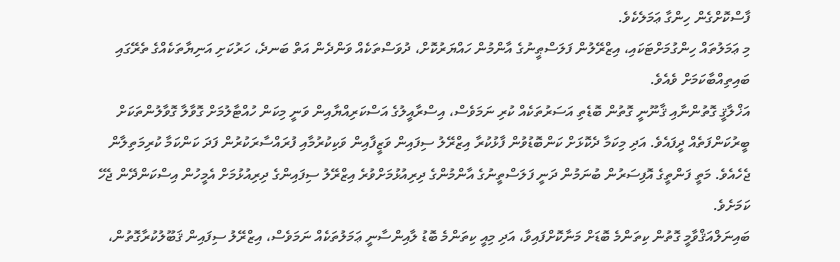ފާސްކޮށްގެން ހިންގާ ޢަމަލެކެވެ.
މި ޢަމަލުތައް ހިންގުމަށްޓަކައި، އިޒްރޭލުން ފަލަސްޠީނުގެ އާންމުން ހައްޔަރުކޮށް، ދުވަސްތަކެއް ވަންދެން އަތް ބަނދެ، ހަރުކަށި އަނިޔާތަކެއްގެ ތެރޭގައި ބައިތިއްބާކަމަށް ވެއެވެ.
އަޚްލާޤީ ގޮތުންނާއި ޤާނޫނީ ގޮތުން ބޮޑެތި އަސަރުތަކެއް ކުރި ނަމަވެސް، އިސްރާއީލުގެ އަސްކަރިއްޔާއިން ވަނީ މިކަން ހުއްޓާލުމަށް ގޮވާލާ ގޮވާލުންތަކަށް ބީރުކަންފަތެއް ދީފައެވެ. އަދި މިކަމާ ދެކޮޅަށް ކަންބޮޑުވުން ފާޅުކުރާ އިޒްރޭލު ސިފައިން ވަޒީފާއިން ވަކިކުރުމާއި ފުރައްސާރަކުރުން ފަދަ ކަންކަމާ ކުރިމަތިލާން ޖެހެއެވެ. މަތީ ފަންތީގެ އޮފިސަރުން ބުނަމުން ދަނީ ފަލަސްތީނުގެ އާންމުންގެ ދިރިއުޅުމަށްވުރެ އިޒްރޭލު ސިފައިންގެ ދިރިއުޅުމަށް އެމީހުން އިސްކަންދޭން ޖެހޭ ކަމަށެވެ.
ބައިނަލްއަޤްވާމީ ގޮތުން ކިތަންމެ ބޮޑަށް މަނާކޮށްފައިވާ، އަދި މިއީ ކިތަންމެ ބޮޑު ލާއިންސާނީ ޢަމަލުތަކެއް ނަމަވެސް، އިޒްރޭލު ސިފައިން ޤަބޫލުކުރާގޮތުން،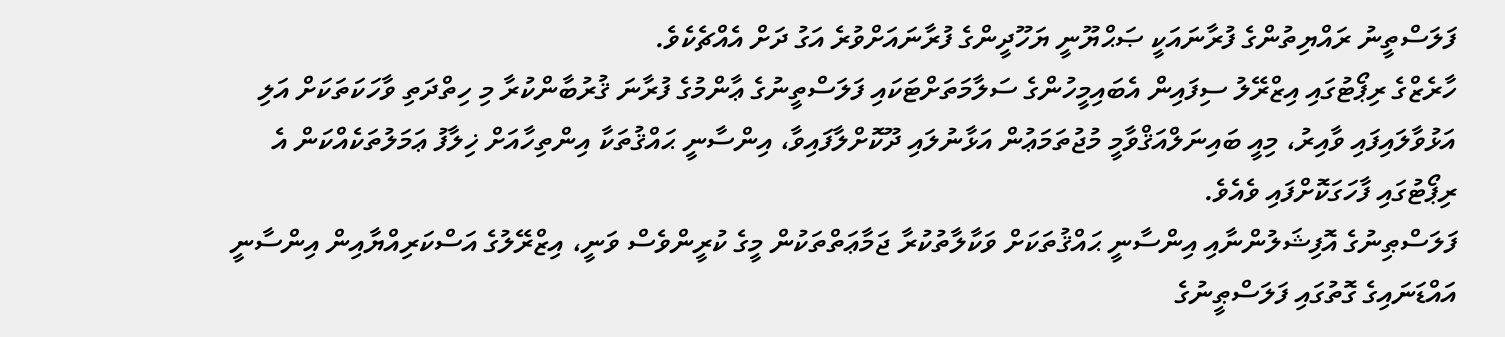ފަލަސްތީނު ރައްޔިތުންގެ ފުރާނައަކީ ޞަޙްޔޫނީ ޔަހޫދީންގެ ފުރާނައަށްވުރެ އަގު ދަށް އެއްޗެކެވެ.
ހާރެޒްގެ ރިޕޯޓުގައި އިޒްރޭލު ސިފައިން އެބައިމީހުންގެ ސަލާމަތަށްޓަކައި ފަލަސްތީނުގެ ޢާންމުގެ ފުރާނަ ޤުރުބާންކުރާ މި ހިތްދަތި ވާހަކަތަކަށް އަލި އަޅުވާލައިފައި ވާއިރު، މިއީ ބައިނަލްއަޤްވާމީ މުޖުތަމަޢުން އަޅާނުލައި ދޫކޮށްލާފައިވާ، އިންސާނީ ޙައްޤުތަކާ އިންތިހާއަށް ޚިލާފު ޢަމަލުތަކެއްކަން އެ ރިޕޯޓުގައި ފާހަގަކޮށްފައި ވެއެވެ.
ފަލަސްޠިނުގެ އޮފިޝަލުންނާއި އިންސާނީ ޙައްޤުތަކަށް ވަކާލާތުކުރާ ޖަމާޢަތްތަކުން މީގެ ކުރީންވެސް ވަނީ، އިޒްރޭލުގެ އަސްކަރިއްޔާއިން އިންސާނީ އައްޑަނައިގެ ގޮތުގައި ފަލަސްޠީނުގެ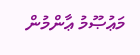މަޢުޞޫމު ޢާންމުން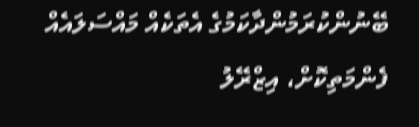ބޭނުންކުރަމުންދާކަމުގެ އެތަކެއް މައްސަލައެއް ފެންމަތިކޮށް، އިޒްރޭލު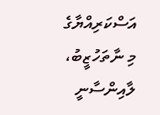އަސްކަރިއްޔާގެ މި ނާތަހުޒީބު، ލާއިންސާނީ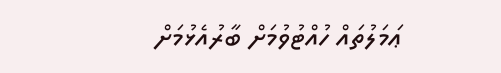ޢަމަލުތައް ހުއްޓުވުމަށް ބާރުއެޅުމަށް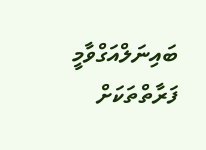ބައިނަލްއަގްވާމީ ފަރާތްތަކަށް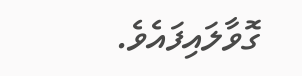ގޮވާލައިފައެވެ.